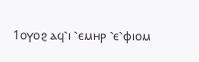1ⲟⲩⲟϩ ⲁϥ⳿ⲓ ⳿ⲉⲙⲏⲣ ⳿ⲉ⳿ⲫⲓⲟⲙ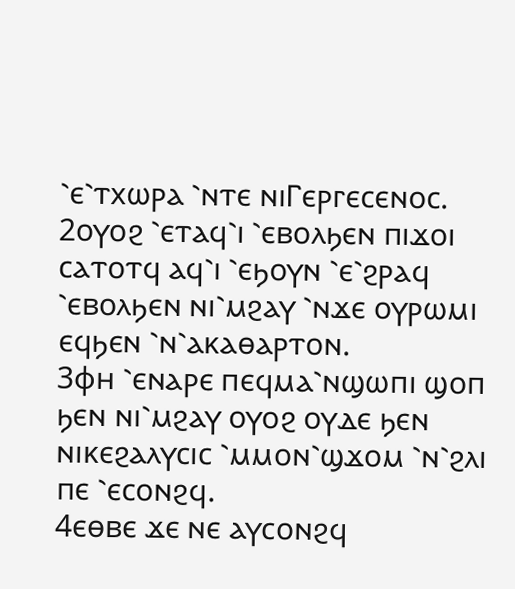⳿ⲉ⳿ⲧⲭⲱⲣⲁ ⳿ⲛⲧⲉ ⲛⲓⲄⲉⲣⲅⲉⲥⲉⲛⲟⲥ.
2ⲟⲩⲟϩ ⳿ⲉⲧⲁϥ⳿ⲓ ⳿ⲉⲃⲟⲗϧⲉⲛ ⲡⲓϫⲟⲓ ⲥⲁⲧⲟⲧϥ ⲁϥ⳿ⲓ ⳿ⲉϧⲟⲩⲛ ⳿ⲉ⳿ϩⲣⲁϥ ⳿ⲉⲃⲟⲗϧⲉⲛ ⲛⲓ⳿ⲙϩⲁⲩ ⳿ⲛϫⲉ ⲟⲩⲣⲱⲙⲓ ⲉϥϧⲉⲛ ⳿ⲛ⳿ⲁⲕⲁⲑⲁⲣⲧⲟⲛ.
3ⲫⲏ ⳿ⲉⲛⲁⲣⲉ ⲡⲉϥⲙⲁ⳿ⲛϣⲱⲡⲓ ϣⲟⲡ ϧⲉⲛ ⲛⲓ⳿ⲙϩⲁⲩ ⲟⲩⲟϩ ⲟⲩⲇⲉ ϧⲉⲛ ⲛⲓⲕⲉϩⲁⲗⲩⲥⲓⲥ ⳿ⲙⲙⲟⲛ⳿ϣϫⲟⲙ ⳿ⲛ⳿ϩⲗⲓ ⲡⲉ ⳿ⲉⲥⲟⲛϩϥ.
4ⲉⲑⲃⲉ ϫⲉ ⲛⲉ ⲁⲩⲥⲟⲛϩϥ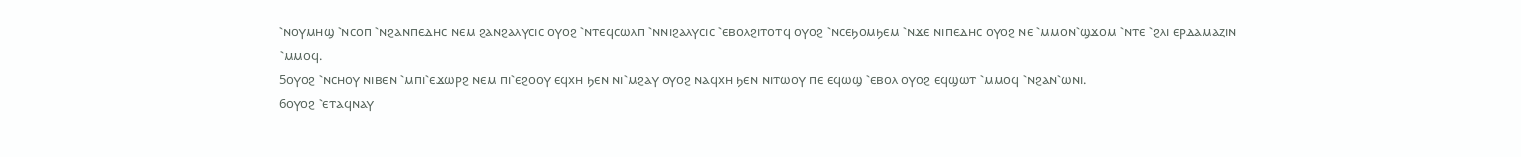⳿ⲛⲟⲩⲙⲏϣ ⳿ⲛⲥⲟⲡ ⳿ⲛϩⲁⲛⲡⲉⲇⲏⲥ ⲛⲉⲙ ϩⲁⲛϩⲁⲗⲩⲥⲓⲥ ⲟⲩⲟϩ ⳿ⲛⲧⲉϥⲥⲱⲗⲡ ⳿ⲛⲛⲓϩⲁⲗⲩⲥⲓⲥ ⳿ⲉⲃⲟⲗϩⲓⲧⲟⲧϥ ⲟⲩⲟϩ ⳿ⲛⲥⲉϧⲟⲙϧⲉⲙ ⳿ⲛϫⲉ ⲛⲓⲡⲉⲇⲏⲥ ⲟⲩⲟϩ ⲛⲉ ⳿ⲙⲙⲟⲛ⳿ϣϫⲟⲙ ⳿ⲛⲧⲉ ⳿ϩⲗⲓ ⲉⲣⲇⲁⲙⲁⲍⲓⲛ ⳿ⲙⲙⲟϥ.
5ⲟⲩⲟϩ ⳿ⲛⲥⲏⲟⲩ ⲛⲓⲃⲉⲛ ⳿ⲙⲡⲓ⳿ⲉϫⲱⲣϩ ⲛⲉⲙ ⲡⲓ⳿ⲉϩⲟⲟⲩ ⲉϥⲭⲏ ϧⲉⲛ ⲛⲓ⳿ⲙϩⲁⲩ ⲟⲩⲟϩ ⲛⲁϥⲭⲏ ϧⲉⲛ ⲛⲓⲧⲱⲟⲩ ⲡⲉ ⲉϥⲱϣ ⳿ⲉⲃⲟⲗ ⲟⲩⲟϩ ⲉϥϣⲱⲧ ⳿ⲙⲙⲟϥ ⳿ⲛϩⲁⲛ⳿ⲱⲛⲓ.
6ⲟⲩⲟϩ ⳿ⲉⲧⲁϥⲛⲁⲩ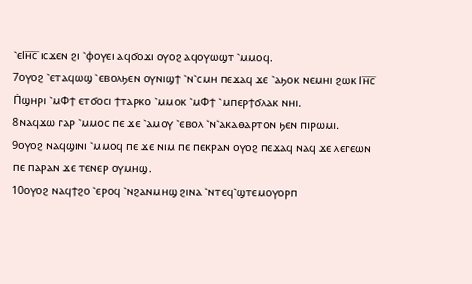⳿ⲉⲒⲏ̅ⲥ̅ ⲓⲥϫⲉⲛ ϩⲓ ⳿ⲫⲟⲩⲉⲓ ⲁϥϭⲟϫⲓ ⲟⲩⲟϩ ⲁϥⲟⲩⲱϣⲧ ⳿ⲙⲙⲟϥ.
7ⲟⲩⲟϩ ⳿ⲉⲧⲁϥⲱϣ ⳿ⲉⲃⲟⲗϧⲉⲛ ⲟⲩⲛⲓϣϯ ⳿ⲛ⳿ⲥⲙⲏ ⲡⲉϫⲁϥ ϫⲉ ⳿ⲁϧⲟⲕ ⲛⲉⲙⲏⲓ ϩⲱⲕ Ⲓⲏ̅ⲥ̅ Ⲡ̇ϣⲏⲣⲓ ⳿ⲙⲪϯ ⲉⲧϭⲟⲥⲓ ϯⲧⲁⲣⲕⲟ ⳿ⲙⲙⲟⲕ ⳿ⲙⲪϯ ⳿ⲙⲡⲉⲣϯϭⲗⲁⲕ ⲛⲏⲓ.
8ⲛⲁϥϫⲱ ⲅⲁⲣ ⳿ⲙⲙⲟⲥ ⲡⲉ ϫⲉ ⳿ⲁⲙⲟⲩ ⳿ⲉⲃⲟⲗ ⳿ⲛ⳿ⲁⲕⲁⲑⲁⲣⲧⲟⲛ ϧⲉⲛ ⲡⲓⲣⲱⲙⲓ.
9ⲟⲩⲟϩ ⲛⲁϥϣⲓⲛⲓ ⳿ⲙⲙⲟϥ ⲡⲉ ϫⲉ ⲛⲓⲙ ⲡⲉ ⲡⲉⲕⲣⲁⲛ ⲟⲩⲟϩ ⲡⲉϫⲁϥ ⲛⲁϥ ϫⲉ ⲗⲉⲅⲉⲱⲛ ⲡⲉ ⲡⲁⲣⲁⲛ ϫⲉ ⲧⲉⲛⲉⲣ ⲟⲩⲙⲏϣ.
10ⲟⲩⲟϩ ⲛⲁϥϯϩⲟ ⳿ⲉⲣⲟϥ ⳿ⲛϩⲁⲛⲙⲏϣ ϩⲓⲛⲁ ⳿ⲛⲧⲉϥ⳿ϣⲧⲉⲙⲟⲩⲟⲣⲡ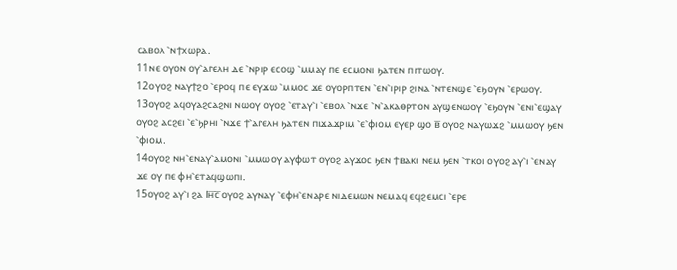ⲥⲁⲃⲟⲗ ⳿ⲛϯⲭⲱⲣⲁ.
11ⲛⲉ ⲟⲩⲟⲛ ⲟⲩ⳿ⲁⲅⲉⲗⲏ ⲇⲉ ⳿ⲛⲣⲓⲣ ⲉⲥⲟϣ ⳿ⲙⲙⲁⲩ ⲡⲉ ⲉⲥⲙⲟⲛⲓ ϧⲁⲧⲉⲛ ⲡⲓⲧⲱⲟⲩ.
12ⲟⲩⲟϩ ⲛⲁⲩϯϩⲟ ⳿ⲉⲣⲟϥ ⲡⲉ ⲉⲩϫⲱ ⳿ⲙⲙⲟⲥ ϫⲉ ⲟⲩⲟⲣⲡⲧⲉⲛ ⳿ⲉⲛ⳿ⲓⲣⲓⲣ ϩⲓⲛⲁ ⳿ⲛⲧⲉⲛϣⲉ ⳿ⲉϧⲟⲩⲛ ⳿ⲉⲣⲱⲟⲩ.
13ⲟⲩⲟϩ ⲁϥⲟⲩⲁϩⲥⲁϩⲛⲓ ⲛⲱⲟⲩ ⲟⲩⲟϩ ⳿ⲉⲧⲁⲩ⳿ⲓ ⳿ⲉⲃⲟⲗ ⳿ⲛϫⲉ ⳿ⲛ⳿ⲁⲕⲁⲑⲣⲧⲟⲛ ⲁⲩϣⲉⲛⲱⲟⲩ ⳿ⲉϧⲟⲩⲛ ⳿ⲉⲛⲓ⳿ⲉϣⲁⲩ ⲟⲩⲟϩ ⲁⲥϩⲉⲓ ⳿ⲉ⳿ϧⲣⲏⲓ ⳿ⲛϫⲉ ϯ⳿ⲁⲅⲉⲗⲏ ϧⲁⲧⲉⲛ ⲡⲓϫⲁϫⲣⲓⲙ ⳿ⲉ⳿ⲫⲓⲟⲙ ⲉⲩⲉⲣ ϣⲟ ⲃ̅ ⲟⲩⲟϩ ⲛⲁⲩⲱϫϩ ⳿ⲙⲙⲱⲟⲩ ϧⲉⲛ ⳿ⲫⲓⲟⲙ.
14ⲟⲩⲟϩ ⲛⲏ⳿ⲉⲛⲁⲩ⳿ⲁⲙⲟⲛⲓ ⳿ⲙⲙⲱⲟⲩ ⲁⲩⲫⲱⲧ ⲟⲩⲟϩ ⲁⲩϫⲟⲥ ϧⲉⲛ ϯⲃⲁⲕⲓ ⲛⲉⲙ ϧⲉⲛ ⳿ⲧⲕⲟⲓ ⲟⲩⲟϩ ⲁⲩ⳿ⲓ ⳿ⲉⲛⲁⲩ ϫⲉ ⲟⲩ ⲡⲉ ⲫⲏ⳿ⲉⲧⲁϥϣⲱⲡⲓ.
15ⲟⲩⲟϩ ⲁⲩ⳿ⲓ ϩⲁ Ⲓⲏ̅ⲥ̅ ⲟⲩⲟϩ ⲁⲩⲛⲁⲩ ⳿ⲉⲫⲏ⳿ⲉⲛⲁⲣⲉ ⲛⲓⲇⲉⲙⲱⲛ ⲛⲉⲙⲁϥ ⲉϥϩⲉⲙⲥⲓ ⳿ⲉⲣⲉ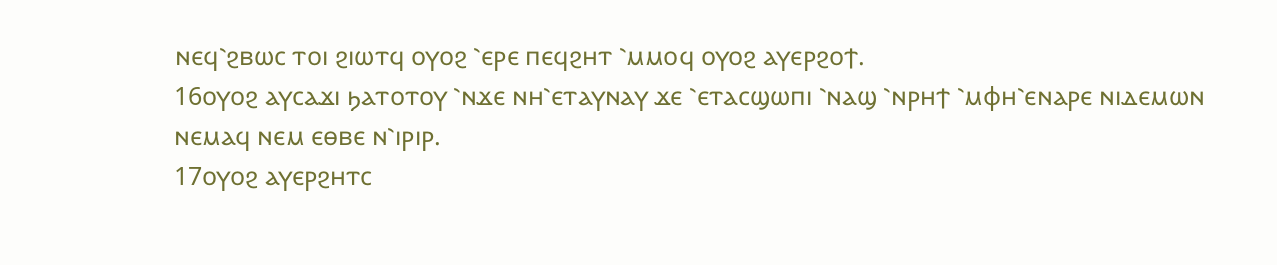ⲛⲉϥ⳿ϩⲃⲱⲥ ⲧⲟⲓ ϩⲓⲱⲧϥ ⲟⲩⲟϩ ⳿ⲉⲣⲉ ⲡⲉϥϩⲏⲧ ⳿ⲙⲙⲟϥ ⲟⲩⲟϩ ⲁⲩⲉⲣϩⲟϯ.
16ⲟⲩⲟϩ ⲁⲩⲥⲁϫⲓ ϧⲁⲧⲟⲧⲟⲩ ⳿ⲛϫⲉ ⲛⲏ⳿ⲉⲧⲁⲩⲛⲁⲩ ϫⲉ ⳿ⲉⲧⲁⲥϣⲱⲡⲓ ⳿ⲛⲁϣ ⳿ⲛⲣⲏϯ ⳿ⲙⲫⲏ⳿ⲉⲛⲁⲣⲉ ⲛⲓⲇⲉⲙⲱⲛ ⲛⲉⲙⲁϥ ⲛⲉⲙ ⲉⲑⲃⲉ ⲛ⳿ⲓⲣⲓⲣ.
17ⲟⲩⲟϩ ⲁⲩⲉⲣϩⲏⲧⲥ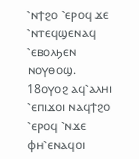⳿ⲛϯϩⲟ ⳿ⲉⲣⲟϥ ϫⲉ ⳿ⲛⲧⲉϥϣⲉⲛⲁϥ ⳿ⲉⲃⲟⲗϧⲉⲛ ⲛⲟⲩⲑⲟϣ.
18ⲟⲩⲟϩ ⲁϥ⳿ⲁⲗⲏⲓ ⳿ⲉⲡⲓϫⲟⲓ ⲛⲁϥϯϩⲟ ⳿ⲉⲣⲟϥ ⳿ⲛϫⲉ ⲫⲏ⳿ⲉⲛⲁϥⲟⲓ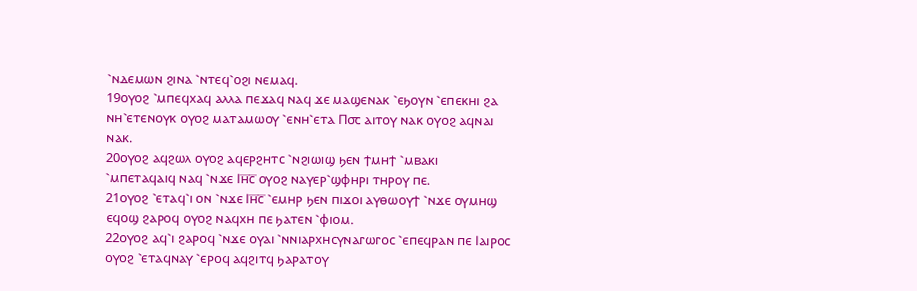⳿ⲛⲇⲉⲙⲱⲛ ϩⲓⲛⲁ ⳿ⲛⲧⲉϥ⳿ⲟϩⲓ ⲛⲉⲙⲁϥ.
19ⲟⲩⲟϩ ⳿ⲙⲡⲉϥⲭⲁϥ ⲁⲗⲗⲁ ⲡⲉϫⲁϥ ⲛⲁϥ ϫⲉ ⲙⲁϣⲉⲛⲁⲕ ⳿ⲉϧⲟⲩⲛ ⳿ⲉⲡⲉⲕⲏⲓ ϩⲁ ⲛⲏ⳿ⲉⲧⲉⲛⲟⲩⲕ ⲟⲩⲟϩ ⲙⲁⲧⲁⲙⲱⲟⲩ ⳿ⲉⲛⲏ⳿ⲉⲧⲁ Ⲡ⳪ ⲁⲓⲧⲟⲩ ⲛⲁⲕ ⲟⲩⲟϩ ⲁϥⲛⲁⲓ ⲛⲁⲕ.
20ⲟⲩⲟϩ ⲁϥϩⲱⲗ ⲟⲩⲟϩ ⲁϥⲉⲣϩⲏⲧⲥ ⳿ⲛϩⲓⲱⲓϣ ϧⲉⲛ ϯⲙⲏϯ ⳿ⲙⲃⲁⲕⲓ ⳿ⲙⲡⲉⲧⲁϥⲁⲓϥ ⲛⲁϥ ⳿ⲛϫⲉ Ⲓⲏ̅ⲥ̅ ⲟⲩⲟϩ ⲛⲁⲩⲉⲣ⳿ϣⲫⲏⲣⲓ ⲧⲏⲣⲟⲩ ⲡⲉ.
21ⲟⲩⲟϩ ⳿ⲉⲧⲁϥ⳿ⲓ ⲟⲛ ⳿ⲛϫⲉ Ⲓⲏ̅ⲥ̅ ⳿ⲉⲙⲏⲣ ϧⲉⲛ ⲡⲓϫⲟⲓ ⲁⲩⲑⲱⲟⲩϯ ⳿ⲛϫⲉ ⲟⲩⲙⲏϣ ⲉϥⲟϣ ϩⲁⲣⲟϥ ⲟⲩⲟϩ ⲛⲁϥⲭⲏ ⲡⲉ ϧⲁⲧⲉⲛ ⳿ⲫⲓⲟⲙ.
22ⲟⲩⲟϩ ⲁϥ⳿ⲓ ϩⲁⲣⲟϥ ⳿ⲛϫⲉ ⲟⲩⲁⲓ ⳿ⲛⲛⲓⲁⲣⲭⲏⲥⲩⲛⲁⲅⲱⲅⲟⲥ ⳿ⲉⲡⲉϥⲣⲁⲛ ⲡⲉ Ⲓⲁⲓⲣⲟⲥ ⲟⲩⲟϩ ⳿ⲉⲧⲁϥⲛⲁⲩ ⳿ⲉⲣⲟϥ ⲁϥϩⲓⲧϥ ϧⲁⲣⲁⲧⲟⲩ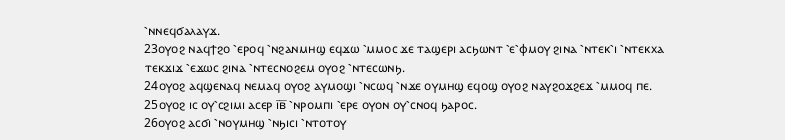⳿ⲛⲛⲉϥϭⲁⲗⲁⲩϫ.
23ⲟⲩⲟϩ ⲛⲁϥϯϩⲟ ⳿ⲉⲣⲟϥ ⳿ⲛϩⲁⲛⲙⲏϣ ⲉϥϫⲱ ⳿ⲙⲙⲟⲥ ϫⲉ ⲧⲁϣⲉⲣⲓ ⲁⲥϧⲱⲛⲧ ⳿ⲉ⳿ⲫⲙⲟⲩ ϩⲓⲛⲁ ⳿ⲛⲧⲉⲕ⳿ⲓ ⳿ⲛⲧⲉⲕⲭⲁ ⲧⲉⲕϫⲓϫ ⳿ⲉϫⲱⲥ ϩⲓⲛⲁ ⳿ⲛⲧⲉⲥⲛⲟϩⲉⲙ ⲟⲩⲟϩ ⳿ⲛⲧⲉⲥⲱⲛϧ.
24ⲟⲩⲟϩ ⲁϥϣⲉⲛⲁϥ ⲛⲉⲙⲁϥ ⲟⲩⲟϩ ⲁⲩⲙⲟϣⲓ ⳿ⲛⲥⲱϥ ⳿ⲛϫⲉ ⲟⲩⲙⲏϣ ⲉϥⲟϣ ⲟⲩⲟϩ ⲛⲁⲩϩⲟϫϩⲉϫ ⳿ⲙⲙⲟϥ ⲡⲉ.
25ⲟⲩⲟϩ ⲓⲥ ⲟⲩ⳿ⲥϩⲓⲙⲓ ⲁⲥⲉⲣ ⲓ̅ⲃ̅ ⳿ⲛⲣⲟⲙⲡⲓ ⳿ⲉⲣⲉ ⲟⲩⲟⲛ ⲟⲩ⳿ⲥⲛⲟϥ ϧⲁⲣⲟⲥ.
26ⲟⲩⲟϩ ⲁⲥϭⲓ ⳿ⲛⲟⲩⲙⲏϣ ⳿ⲛϧⲓⲥⲓ ⳿ⲛⲧⲟⲧⲟⲩ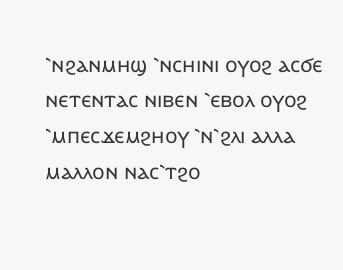⳿ⲛϩⲁⲛⲙⲏϣ ⳿ⲛⲥⲏⲓⲛⲓ ⲟⲩⲟϩ ⲁⲥϭⲉ ⲛⲉⲧⲉⲛⲧⲁⲥ ⲛⲓⲃⲉⲛ ⳿ⲉⲃⲟⲗ ⲟⲩⲟϩ ⳿ⲙⲡⲉⲥϫⲉⲙϩⲏⲟⲩ ⳿ⲛ⳿ϩⲗⲓ ⲁⲗⲗⲁ ⲙⲁⲗⲗⲟⲛ ⲛⲁⲥ⳿ⲧϩⲟ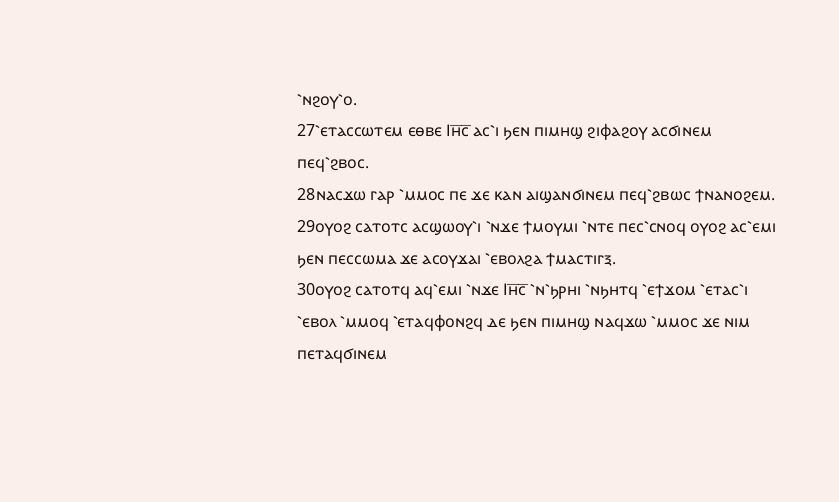⳿ⲛϩⲟⲩ⳿ⲟ.
27⳿ⲉⲧⲁⲥⲥⲱⲧⲉⲙ ⲉⲑⲃⲉ Ⲓⲏ̅ⲥ̅ ⲁⲥ⳿ⲓ ϧⲉⲛ ⲡⲓⲙⲏϣ ϩⲓⲫⲁϩⲟⲩ ⲁⲥϭⲓⲛⲉⲙ ⲡⲉϥ⳿ϩⲃⲟⲥ.
28ⲛⲁⲥϫⲱ ⲅⲁⲣ ⳿ⲙⲙⲟⲥ ⲡⲉ ϫⲉ ⲕⲁⲛ ⲁⲓϣⲁⲛϭⲓⲛⲉⲙ ⲡⲉϥ⳿ϩⲃⲱⲥ ϯⲛⲁⲛⲟϩⲉⲙ.
29ⲟⲩⲟϩ ⲥⲁⲧⲟⲧⲥ ⲁⲥϣⲱⲟⲩ⳿ⲓ ⳿ⲛϫⲉ ϯⲙⲟⲩⲙⲓ ⳿ⲛⲧⲉ ⲡⲉⲥ⳿ⲥⲛⲟϥ ⲟⲩⲟϩ ⲁⲥ⳿ⲉⲙⲓ ϧⲉⲛ ⲡⲉⲥⲥⲱⲙⲁ ϫⲉ ⲁⲥⲟⲩϫⲁⲓ ⳿ⲉⲃⲟⲗϩⲁ ϯⲙⲁⲥⲧⲓⲅⲝ.
30ⲟⲩⲟϩ ⲥⲁⲧⲟⲧϥ ⲁϥ⳿ⲉⲙⲓ ⳿ⲛϫⲉ Ⲓⲏ̅ⲥ̅ ⳿ⲛ⳿ϧⲣⲏⲓ ⳿ⲛϧⲏⲧϥ ⳿ⲉϯϫⲟⲙ ⳿ⲉⲧⲁⲥ⳿ⲓ ⳿ⲉⲃⲟⲗ ⳿ⲙⲙⲟϥ ⳿ⲉⲧⲁϥⲫⲟⲛϩϥ ⲇⲉ ϧⲉⲛ ⲡⲓⲙⲏϣ ⲛⲁϥϫⲱ ⳿ⲙⲙⲟⲥ ϫⲉ ⲛⲓⲙ ⲡⲉⲧⲁϥϭⲓⲛⲉⲙ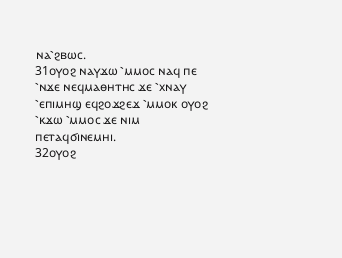ⲛⲁ⳿ϩⲃⲱⲥ.
31ⲟⲩⲟϩ ⲛⲁⲩϫⲱ ⳿ⲙⲙⲟⲥ ⲛⲁϥ ⲡⲉ ⳿ⲛϫⲉ ⲛⲉϥⲙⲁⲑⲏⲧⲏⲥ ϫⲉ ⳿ⲭⲛⲁⲩ ⳿ⲉⲡⲓⲙⲏϣ ⲉϥϩⲟϫϩⲉϫ ⳿ⲙⲙⲟⲕ ⲟⲩⲟϩ ⳿ⲕϫⲱ ⳿ⲙⲙⲟⲥ ϫⲉ ⲛⲓⲙ ⲡⲉⲧⲁϥϭⲓⲛⲉⲙⲏⲓ.
32ⲟⲩⲟϩ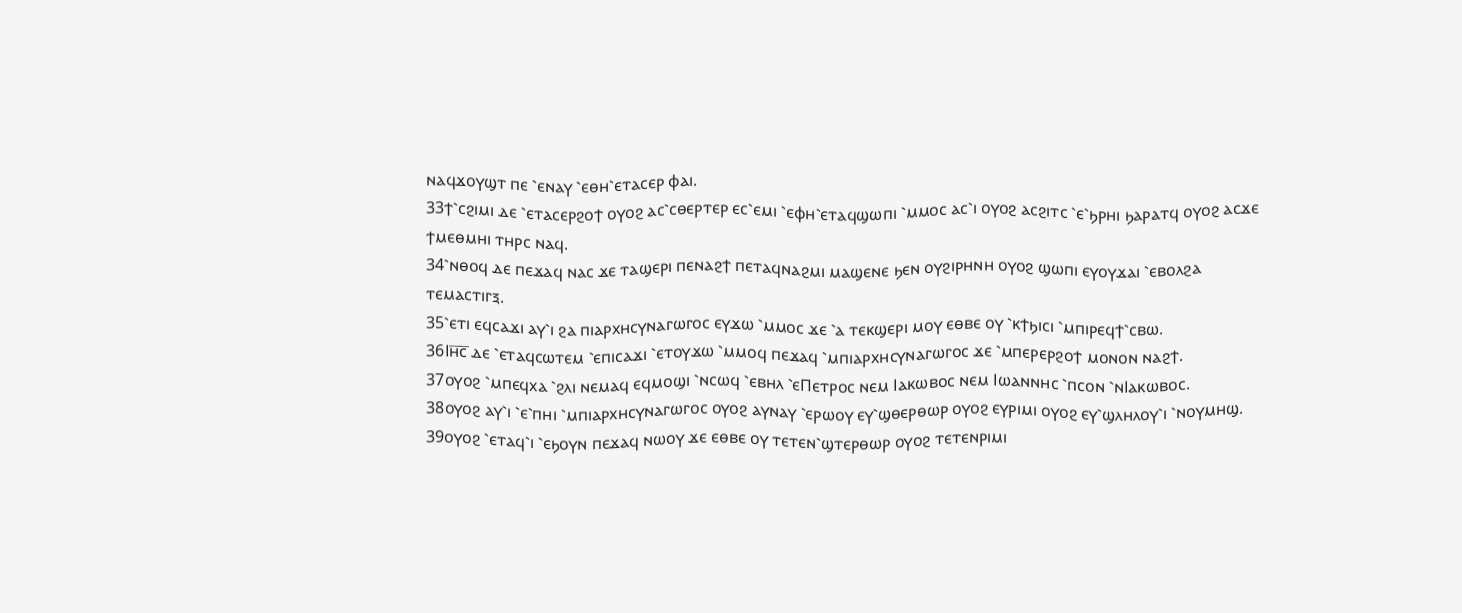ⲛⲁϥϫⲟⲩϣⲧ ⲡⲉ ⳿ⲉⲛⲁⲩ ⳿ⲉⲑⲏ⳿ⲉⲧⲁⲥⲉⲣ ⲫⲁⲓ.
33ϯ⳿ⲥϩⲓⲙⲓ ⲇⲉ ⳿ⲉⲧⲁⲥⲉⲣϩⲟϯ ⲟⲩⲟϩ ⲁⲥ⳿ⲥⲑⲉⲣⲧⲉⲣ ⲉⲥ⳿ⲉⲙⲓ ⳿ⲉⲫⲏ⳿ⲉⲧⲁϥϣⲱⲡⲓ ⳿ⲙⲙⲟⲥ ⲁⲥ⳿ⲓ ⲟⲩⲟϩ ⲁⲥϩⲓⲧⲥ ⳿ⲉ⳿ϧⲣⲏⲓ ϧⲁⲣⲁⲧϥ ⲟⲩⲟϩ ⲁⲥϫⲉ ϯⲙⲉⲑⲙⲏⲓ ⲧⲏⲣⲥ ⲛⲁϥ.
34⳿ⲛⲑⲟϥ ⲇⲉ ⲡⲉϫⲁϥ ⲛⲁⲥ ϫⲉ ⲧⲁϣⲉⲣⲓ ⲡⲉⲛⲁϩϯ ⲡⲉⲧⲁϥⲛⲁϩⲙⲓ ⲙⲁϣⲉⲛⲉ ϧⲉⲛ ⲟⲩϩⲓⲣⲏⲛⲏ ⲟⲩⲟϩ ϣⲱⲡⲓ ⲉⲩⲟⲩϫⲁⲓ ⳿ⲉⲃⲟⲗϩⲁ ⲧⲉⲙⲁⲥⲧⲓⲅⲝ.
35⳿ⲉⲧⲓ ⲉϥⲥⲁϫⲓ ⲁⲩ⳿ⲓ ϩⲁ ⲡⲓⲁⲣⲭⲏⲥⲩⲛⲁⲅⲱⲅⲟⲥ ⲉⲩϫⲱ ⳿ⲙⲙⲟⲥ ϫⲉ ⳿ⲁ ⲧⲉⲕϣⲉⲣⲓ ⲙⲟⲩ ⲉⲑⲃⲉ ⲟⲩ ⳿ⲕϯϧⲓⲥⲓ ⳿ⲙⲡⲓⲣⲉϥϯ⳿ⲥⲃⲱ.
36Ⲓⲏ̅ⲥ̅ ⲇⲉ ⳿ⲉⲧⲁϥⲥⲱⲧⲉⲙ ⳿ⲉⲡⲓⲥⲁϫⲓ ⳿ⲉⲧⲟⲩϫⲱ ⳿ⲙⲙⲟϥ ⲡⲉϫⲁϥ ⳿ⲙⲡⲓⲁⲣⲭⲏⲥⲩⲛⲁⲅⲱⲅⲟⲥ ϫⲉ ⳿ⲙⲡⲉⲣⲉⲣϩⲟϯ ⲙⲟⲛⲟⲛ ⲛⲁϩϯ.
37ⲟⲩⲟϩ ⳿ⲙⲡⲉϥⲭⲁ ⳿ϩⲗⲓ ⲛⲉⲙⲁϥ ⲉϥⲙⲟϣⲓ ⳿ⲛⲥⲱϥ ⳿ⲉⲃⲏⲗ ⳿ⲉⲠⲉⲧⲣⲟⲥ ⲛⲉⲙ Ⲓⲁⲕⲱⲃⲟⲥ ⲛⲉⲙ Ⲓⲱⲁⲛⲛⲏⲥ ⳿ⲡⲥⲟⲛ ⳿ⲛⲒⲁⲕⲱⲃⲟⲥ.
38ⲟⲩⲟϩ ⲁⲩ⳿ⲓ ⳿ⲉ⳿ⲡⲏⲓ ⳿ⲙⲡⲓⲁⲣⲭⲏⲥⲩⲛⲁⲅⲱⲅⲟⲥ ⲟⲩⲟϩ ⲁⲩⲛⲁⲩ ⳿ⲉⲣⲱⲟⲩ ⲉⲩ⳿ϣⲑⲉⲣⲑⲱⲣ ⲟⲩⲟϩ ⲉⲩⲣⲓⲙⲓ ⲟⲩⲟϩ ⲉⲩ⳿ϣⲗⲏⲗⲟⲩ⳿ⲓ ⳿ⲛⲟⲩⲙⲏϣ.
39ⲟⲩⲟϩ ⳿ⲉⲧⲁϥ⳿ⲓ ⳿ⲉϧⲟⲩⲛ ⲡⲉϫⲁϥ ⲛⲱⲟⲩ ϫⲉ ⲉⲑⲃⲉ ⲟⲩ ⲧⲉⲧⲉⲛ⳿ϣⲧⲉⲣⲑⲱⲣ ⲟⲩⲟϩ ⲧⲉⲧⲉⲛⲣⲓⲙⲓ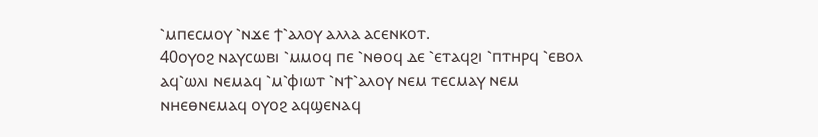⳿ⲙⲡⲉⲥⲙⲟⲩ ⳿ⲛϫⲉ ϯ⳿ⲁⲗⲟⲩ ⲁⲗⲗⲁ ⲁⲥⲉⲛⲕⲟⲧ.
40ⲟⲩⲟϩ ⲛⲁⲩⲥⲱⲃⲓ ⳿ⲙⲙⲟϥ ⲡⲉ ⳿ⲛⲑⲟϥ ⲇⲉ ⳿ⲉⲧⲁϥϩⲓ ⳿ⲡⲧⲏⲣϥ ⳿ⲉⲃⲟⲗ ⲁϥ⳿ⲱⲗⲓ ⲛⲉⲙⲁϥ ⳿ⲙ⳿ⲫⲓⲱⲧ ⳿ⲛϯ⳿ⲁⲗⲟⲩ ⲛⲉⲙ ⲧⲉⲥⲙⲁⲩ ⲛⲉⲙ ⲛⲏⲉⲑⲛⲉⲙⲁϥ ⲟⲩⲟϩ ⲁϥϣⲉⲛⲁϥ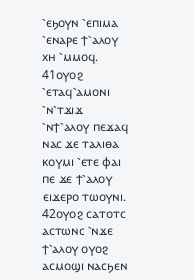⳿ⲉϧⲟⲩⲛ ⳿ⲉⲡⲓⲙⲁ ⳿ⲉⲛⲁⲣⲉ ϯ⳿ⲁⲗⲟⲩ ⲭⲏ ⳿ⲙⲙⲟϥ.
41ⲟⲩⲟϩ ⳿ⲉⲧⲁϥ⳿ⲁⲙⲟⲛⲓ ⳿ⲛ⳿ⲧϫⲓϫ ⳿ⲛϯ⳿ⲁⲗⲟⲩ ⲡⲉϫⲁϥ ⲛⲁⲥ ϫⲉ ⲧⲁⲗⲓⲑⲁ ⲕⲟⲩⲙⲓ ⳿ⲉⲧⲉ ⲫⲁⲓ ⲡⲉ ϫⲉ ϯ⳿ⲁⲗⲟⲩ ⲉⲓϫⲉⲣⲟ ⲧⲱⲟⲩⲛⲓ.
42ⲟⲩⲟϩ ⲥⲁⲧⲟⲧⲥ ⲁⲥⲧⲱⲛⲥ ⳿ⲛϫⲉ ϯ⳿ⲁⲗⲟⲩ ⲟⲩⲟϩ ⲁⲥⲙⲟϣⲓ ⲛⲁⲥϧⲉⲛ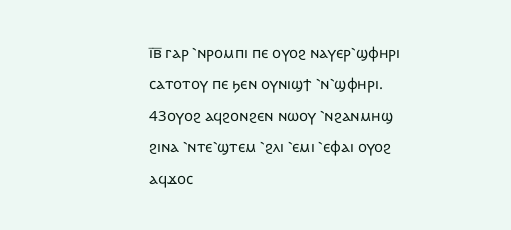ⲓ̅ⲃ̅ ⲅⲁⲣ ⳿ⲛⲣⲟⲙⲡⲓ ⲡⲉ ⲟⲩⲟϩ ⲛⲁⲩⲉⲣ⳿ϣⲫⲏⲣⲓ ⲥⲁⲧⲟⲧⲟⲩ ⲡⲉ ϧⲉⲛ ⲟⲩⲛⲓϣϯ ⳿ⲛ⳿ϣⲫⲏⲣⲓ.
43ⲟⲩⲟϩ ⲁϥϩⲟⲛϩⲉⲛ ⲛⲱⲟⲩ ⳿ⲛϩⲁⲛⲙⲏϣ ϩⲓⲛⲁ ⳿ⲛⲧⲉ⳿ϣⲧⲉⲙ ⳿ϩⲗⲓ ⳿ⲉⲙⲓ ⳿ⲉⲫⲁⲓ ⲟⲩⲟϩ ⲁϥϫⲟⲥ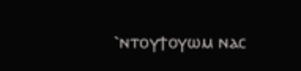⳿ⲛⲧⲟⲩϯⲟⲩⲱⲙ ⲛⲁⲥ